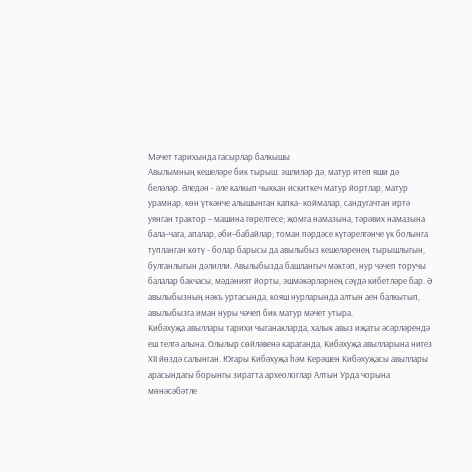Мәчет тарихында гасырлар балкышы
Авылымның кешеләре бик тырыш: эшлиләр дә, матур итеп яши дә беләләр. Әледән - әле калкып чыккан искиткеч матур йортлар, матур урамнар, көн үткәнче алышынган капка- коймалар, сандугачтан иртә уянган трактор – машина гөрелтесе; җомга намазына, тәрәвих намазына бала–чага, апалар, әби–бабайлар; томан пәрдәсе күтәрелгәнче үк болынга тупланган көтү - болар барысы да авылыбыз кешеләренең тырышлыгын, булганлыгын дәлилли. Авылыбызда башлангыч мәктәп, нур чәчеп торучы балалар бакчасы, мәдәният йорты, эшмәкәрләрнең сәүдә кибетләре бар. Ә авылыбызның нәкъ уртасында, кояш нурларында алтын аен балкытып, авылыбызга иман нуры чәчеп бик матур мәчет утыра.
Кибәхуҗа авыллары тарихи чыганакларда, халык авыз иҗаты әсәрләрендә еш телгә алына. Олылыр сөйләвенә караганда, Кибәхуҗа авылларына нигез ХII йөздә салынган. Югары Кибәхуҗа һәм Керәшен Кибәхуҗасы авыллары арасындагы борынгы зиратта археологлар Алтын Урда чорына мөнәсәбәтле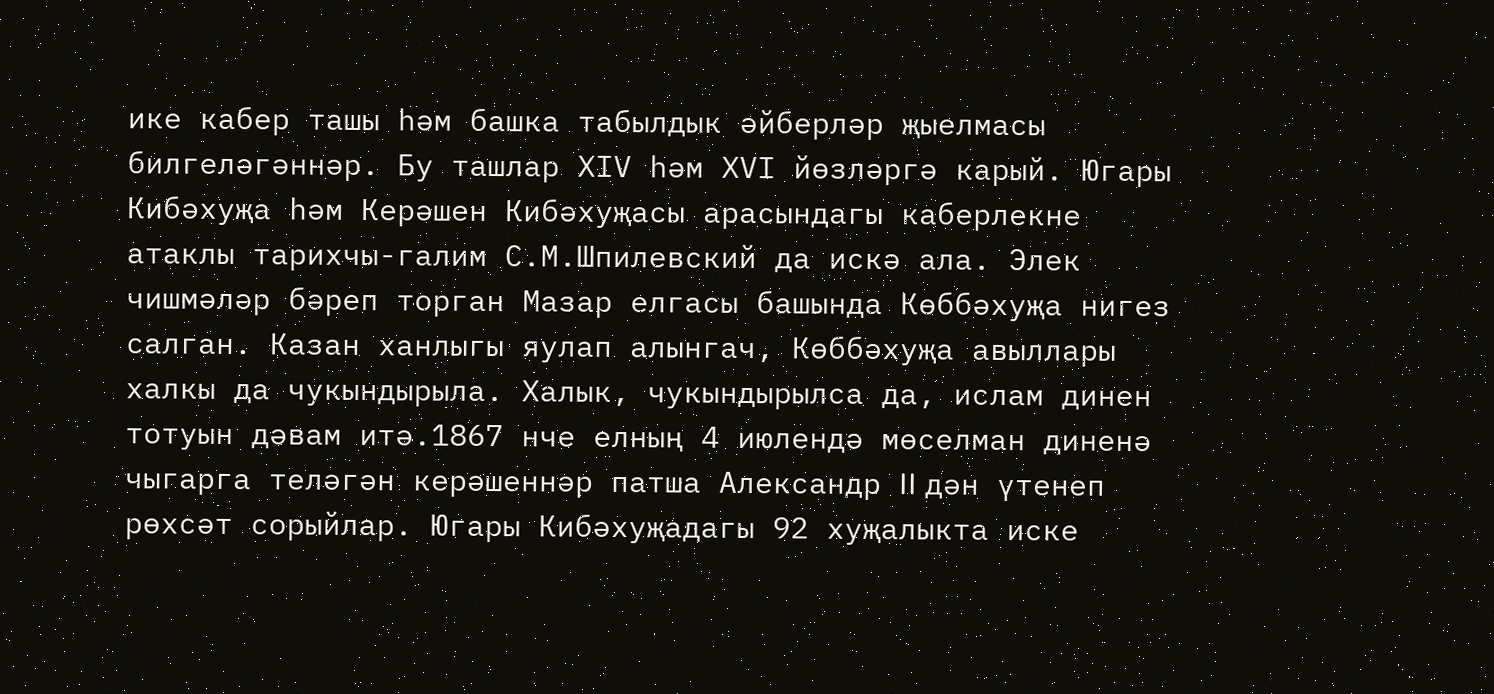ике кабер ташы һәм башка табылдык әйберләр җыелмасы билгеләгәннәр. Бу ташлар ХIV һәм ХVI йөзләргә карый. Югары Кибәхуҗа һәм Керәшен Кибәхуҗасы арасындагы каберлекне атаклы тарихчы-галим С.М.Шпилевский да искә ала. Элек чишмәләр бәреп торган Мазар елгасы башында Көббәхуҗа нигез салган. Казан ханлыгы яулап алынгач, Көббәхуҗа авыллары халкы да чукындырыла. Халык, чукындырылса да, ислам динен тотуын дәвам итә.1867 нче елның 4 июлендә мөселман диненә чыгарга теләгән керәшеннәр патша Александр II дән үтенеп рөхсәт сорыйлар. Югары Кибәхуҗадагы 92 хуҗалыкта иске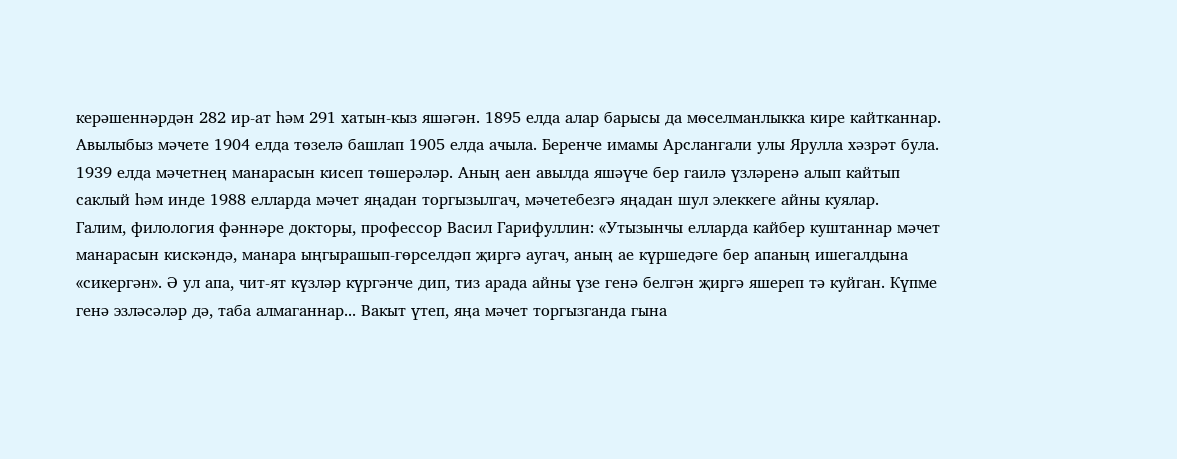керәшеннәрдән 282 ир-ат һәм 291 хатын-кыз яшәгән. 1895 елда алар барысы да мөселманлыкка кире кайтканнар.
Авылыбыз мәчете 1904 елда төзелә башлап 1905 елда ачыла. Беренче имамы Арслангали улы Ярулла хәзрәт була. 1939 елда мәчетнең манарасын кисеп төшерәләр. Аның аен авылда яшәүче бер гаилә үзләренә алып кайтып саклый һәм инде 1988 елларда мәчет яңадан торгызылгач, мәчетебезгә яңадан шул элеккеге айны куялар.
Галим, филология фәннәре докторы, профессор Васил Гарифуллин: «Утызынчы елларда кайбер куштаннар мәчет манарасын кискәндә, манара ыңгырашып-гөрселдәп җиргә аугач, аның ае күршедәге бер апаның ишегалдына «сикергән». Ә ул апа, чит-ят күзләр күргәнче дип, тиз арада айны үзе генә белгән җиргә яшереп тә куйган. Күпме генә эзләсәләр дә, таба алмаганнар... Вакыт үтеп, яңа мәчет торгызганда гына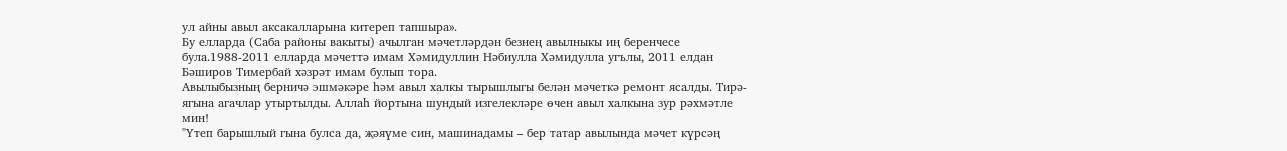ул айны авыл аксакалларына китереп тапшыра».
Бу елларда (Саба районы вакыты) ачылган мәчетләрдән безнең авылныкы иң беренчесе була.1988-2011 елларда мәчеттә имам Хәмидуллин Нәбиулла Хәмидулла угълы, 2011 елдан Бәширов Тимербай хәзрәт имам булып тора.
Авылыбызның берничә эшмәкәре һәм авыл халкы тырышлыгы белән мәчеткә ремонт ясалды. Тирә- ягына агачлар утыртылды. Аллаһ йортына шундый изгелекләре өчен авыл халкына зур рәхмәтле мин!
"Үтеп барышлый гына булса да, җәяүме син, машинадамы – бер татар авылында мәчет күрсәң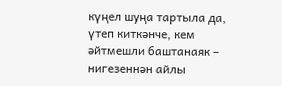күңел шуңа тартыла да, үтеп киткәнче, кем әйтмешли баштанаяк – нигезеннән айлы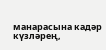манарасына кадәр күзләрең,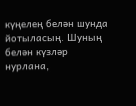күңелең белән шунда йотыласың. Шуның белән күзләр нурлана,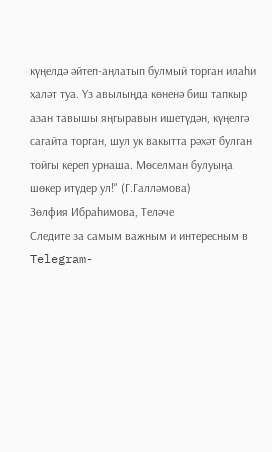күңелдә әйтеп-аңлатып булмый торган илаһи халәт туа. Үз авылыңда көненә биш тапкыр азан тавышы яңгыравын ишетүдән, күңелгә сагайта торган, шул ук вакытта рәхәт булган тойгы кереп урнаша. Мөселман булуыңа шөкер итүдер ул!" (Г.Галләмова)
Зөлфия Ибраһимова, Теләче
Следите за самым важным и интересным в Telegram-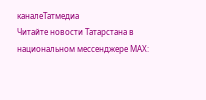каналеТатмедиа
Читайте новости Татарстана в национальном мессенджере MАХ: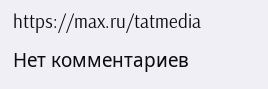https://max.ru/tatmedia
Нет комментариев